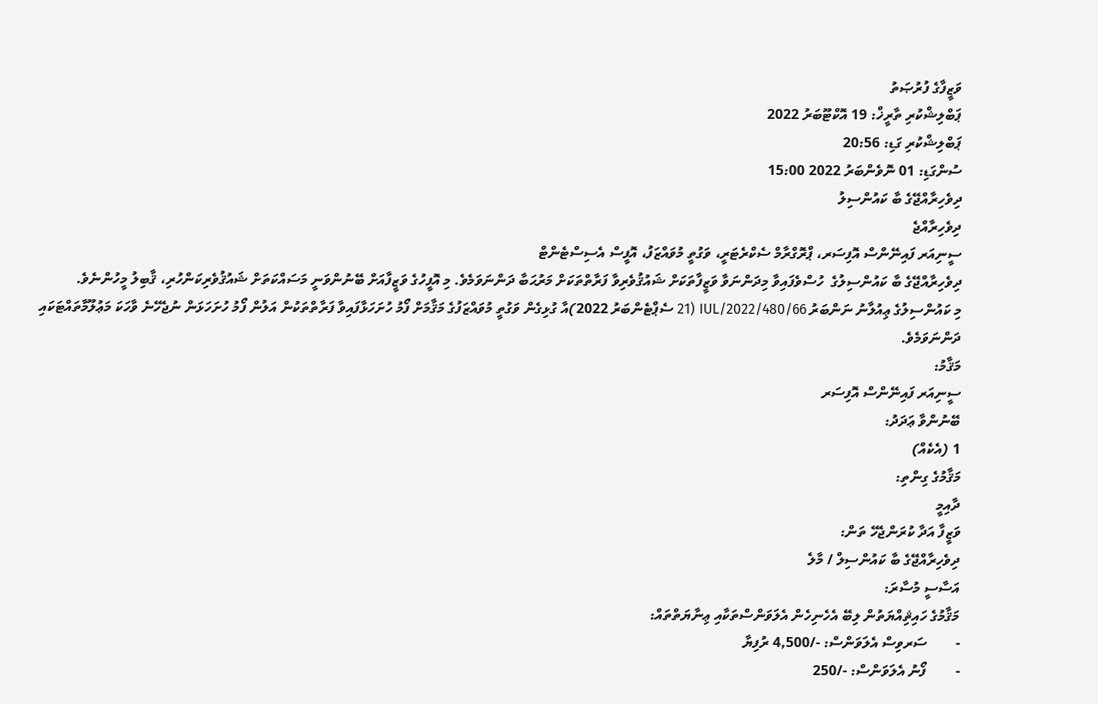ވަޒީފާގެ ފުރުޞަތު
ޕަބްލިޝްކުރި ތާރީޚް: 19 އޮކްޓޫބަރު 2022
ޕަބްލިޝްކުރި ގަޑި: 20:56
ސުންގަޑި: 01 ނޮވެންބަރު 2022 15:00
ދިވެހިރާއްޖޭގެ ބާ ކައުންސިލު
ދިވެހިރާއްޖެ
ސީނިއަރ ފައިނޭންސް އޮފިސަރ، ޕްރޮގްރާމް ސެކްރެޓަރީ، ވަގުތީ މުވައްޒަފު، އޮފީސް އެސިސްޓެންޓް
ދިވެހިރާއްޖޭގެ ބާ ކައުންސިލުގެ  ހުސްވެފައިވާ މިދަންނަވާ ވަޒީފާތަކަށް ޝައުޤުވެރިވާ ފަރާތްތަކަށް މަރުޙަބާ ދަންނަވަމެވެ. މި އޮފީހުގެ ވަޒީފާއަށް ބޭނުންވަނީ މަސައްކަތަށް ޝައުޤުވެރިކަންހުރި، ޤާބިލު މީހުންނެވެ.
މި ކައުންސިލުގެ ޢިއުލާނު ނަންބަރު IUL/2022/480/66 (21 ސެޕްޓެންބަރު 2022)އާ ގުޅިގެން ވަގުތީ މުވައްޒަފުގެ މަޤާމަށް ފޯމު ހުށަހަޅާފައިވާ ފަރާތްތަކުން އަލުން ފޯމު ހުށަހަޅަން ނުޖެހޭނެ ވާހަކަ މަޢުލޫމާތައްޓަކައި ދަންނަވަމެވެ.
މަޤާމު:
ސީނިއަރ ފައިނޭންސް އޮފިސަރ
ބޭނުންވާ ޢަދަދު:
1 (އެކެއް)
މަޤާމުގެ ގިންތި:
ދާއިމީ
ވަޒީފާ އަދާ ކުރަންޖެހޭ ތަން:
ދިވެހިރާއްޖޭގެ ބާ ކައުންސިލް / މާލެ
އަސާސީ މުސާރަ:
މަޤާމުގެ ހައިޘިއްޔަތުން ލިބޭ އެހެނިހެން އެލަވަންސްތަކާއި ޢިނާޔަތްތައް:
-        ސަރވިސް އެލަވަންސް: -/4,500 ރުފިޔާ
-        ފޯނު އެލަވަންސް: -/250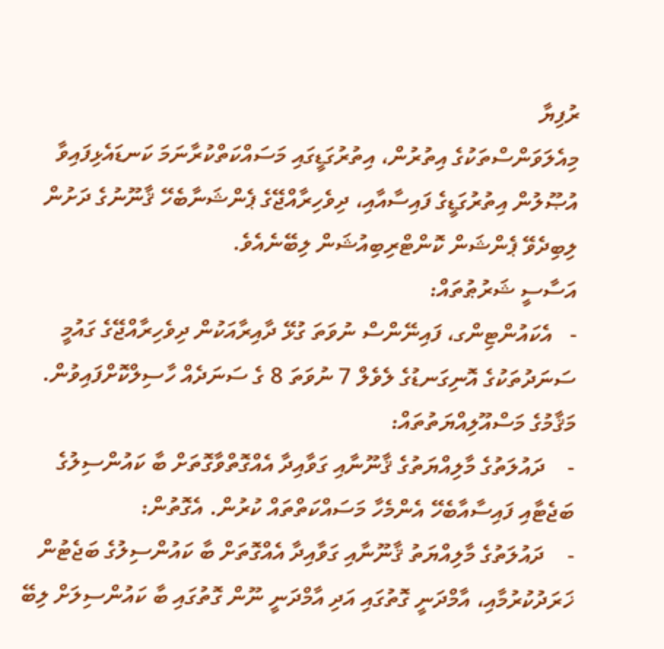ރުފިޔާ
މިއެލަވަންސްތަކުގެ އިތުރުން، އިތުރުގަޑީގައި މަސައްކަތްކުރާނަމަ ކަނޑައެޅިފައިވާ އުޞޫލުން އިތުރުގަޑީގެ ފައިސާއާއި، ދިވެހިރާއްޖޭގެ ޕެންޝަނާބެހޭ ޤާނޫނުގެ ދަށުން ލިބިދެވޭ ޕެންޝަން ކޮންޓްރިބިއުޝަން ލިބޭނެއެވެ.
އަސާސީ ޝަރުޠުތައް:
-   އެކައުންޓިންގ، ފައިނޭންސް ނުވަތަ ގުޅޭ ދާއިރާއަކުން ދިވެހިރާއްޖޭގެ ގައުމީ ސަނަދުތަކުގެ އޮނިގަނޑުގެ ލެވެލް 7 ނުވަތަ 8 ގެ ސަނަދެއް ހާސިލްކޮށްފައިވުން.
މަޤާމުގެ މަސްއޫލިއްޔަތުތައް:
-    ދައުލަތުގެ މާލިއްޔަތުގެ ޤާނޫނާއި ގަވާއިދާ އެއްގޮތްވާގޮތަށް ބާ ކައުންސިލުގެ ބަޖެޓާއި ފައިސާއާބެހޭ އެންމެހާ މަސައްކަތްތައް ކުރުން. އެގޮތުން:
-    ދައުލަތުގެ މާލިއްޔަތު ޤާނޫނާއި ގަވާއިދާ އެއްގޮތަށް ބާ ކައުންސިލުގެ ބަޖެޓުން ޚަރަދުކުރުމާއި، އާމްދަނީ ގޮތުގައި އަދި އާމްދަނީ ނޫން ގޮތުގައި ބާ ކައުންސިލަށް ލިބޭ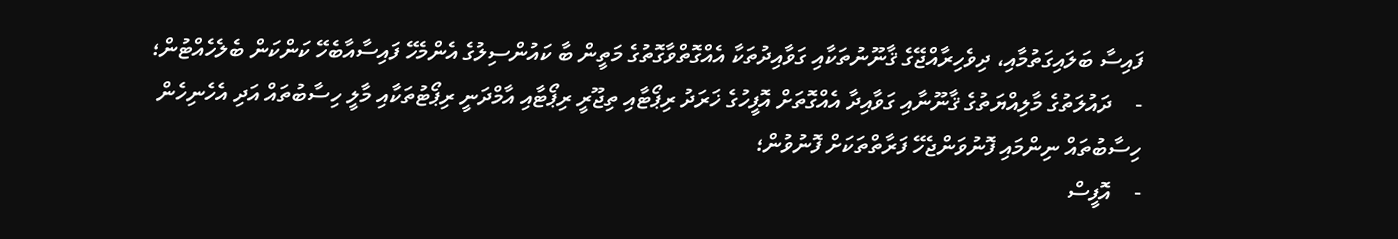ފައިސާ ބަލައިގަތުމާއި، ދިވެހިރާއްޖޭގެ ޤާނޫނުތަކާއި ގަވާއިދުތަކާ އެއްގޮތްވާގޮތުގެ މަތީން ބާ ކައުންސިލުގެ އެންމެހޭ ފައިސާއާބެހޭ ކަންކަން ބެލެހެއްޓުން؛
-    ދައުލަތުގެ މާލިއްޔަތުގެ ޤާނޫނާއި ގަވާއިދާ އެއްގޮތަށް އޮފީހުގެ ޚަރަދު ރިޕޯޓާއި ތިޖޫރީ ރިޕޯޓާއި އާމްދަނީ ރިޕޯޓުތަކާއި މާލީ ހިސާބުތައް އަދި އެހެނިހެން ހިސާބުތައް ނިންމައި ފޮނުވަންޖެހޭ ފަރާތްތަކަށް ފޮނުވުން؛
-    އޮފީސް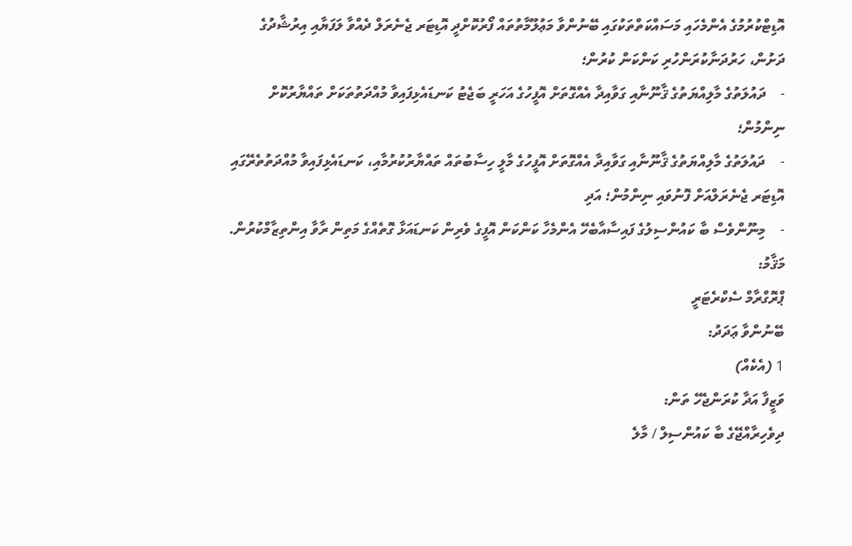އޮޑިޓްކުރުމުގެ އެންމެހައި މަސައްކަތްތަކުގައި ބޭނުންވާ މަޢުލޫމާތުތައް ފޯރުކޮށްދީ އޮޑިޓަރ ޖެނެރަލް ދެއްވާ ލަފަޔާއި އިރުޝާދުގެ ދަށުން، ހަރުދަނާކުރަންހުރި ކަންކަން ކުރުން؛
-    ދައުލަތުގެ މާލިއްޔަތުގެ ޤާނޫނާއި ގަވާއިދާ އެއްގޮތަށް އޮފީހުގެ އަހަރީ ބަޖެޓު ކަނޑައެޅިފައިވާ މުއްދަތުތަކަށް ތައްޔާރުކޮށް ނިންމުން؛
-    ދައުލަތުގެ މާލިއްޔަތުގެ ޤާނޫނާއި ގަވާއިދާ އެއްގޮތަށް އޮފީހުގެ މާލީ ހިސާބުތައް ތައްޔާރުކުރުމާއި، ކަނޑައެޅިފައިވާ މުއްދަތުތެރޭގައި އޮޑިޓަރ ޖެނެރަލްއަށް ފޮނުވައި ނިންމުން؛ އަދި
-    މިނޫންވެސް ބާ ކައުންސިލުގެ ފައިސާއާބެހޭ އެންމެހާ ކަންކަން އޮފީގެ ވެރިން ކަނޑައަޅާ ގޮތެއްގެ މަތިން ރާވާ އިންތިޒާމްކުރުން.
މަޤާމު:
ޕްރޮގްރާމް ސެކްރެޓަރީ
ބޭނުންވާ ޢަދަދު:
1 (އެކެއް)
ވަޒީފާ އަދާ ކުރަންޖެހޭ ތަން:
ދިވެހިރާއްޖޭގެ ބާ ކައުންސިލް / މާލެ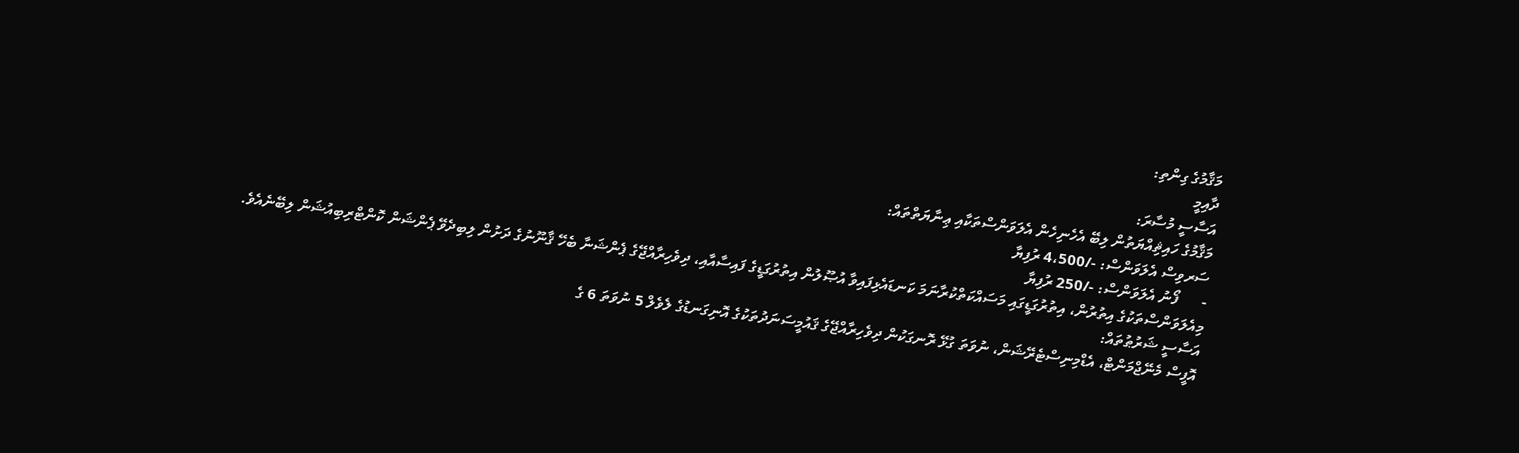މަޤާމުގެ ގިންތި:
ދާއިމީ
އަސާސީ މުސާރަ:
މަޤާމުގެ ހައިޘިއްޔަތުން ލިބޭ އެހެނިހެން އެލަވަންސްތަކާއި ޢިނާޔަތްތައް:
ސަރވިސް އެލަވަންސް: -/4،500 ރުފިޔާ
-      ފޯނު އެލަވަންސް: -/250 ރުފިޔާ
މިއެލަވަންސްތަކުގެ އިތުރުން، އިތުރުގަޑީގައި މަސައްކަތްކުރާނަމަ ކަނޑައެޅިފައިވާ އުޞޫލުން އިތުރުގަޑީގެ ފައިސާއާއި، ދިވެހިރާއްޖޭގެ ޕެންޝަނާ ބެހޭ ޤާނޫނުގެ ދަށުން ލިބިދެވޭ ޕެންޝަން ކޮންޓްރިބިއުޝަން ލިބޭނެއެވެ.
އަސާސީ ޝަރުޠުތައް:
އޮފީސް މެނޭޖްމަންޓް، އެޑްމިނިސްޓެރޭޝަން، ނުވަތަ ގުޅޭ ރޮނގަކުން ދިވެހިރާއްޖޭގެ ޤައުމީސަނަދުތަކުގެ އޮނިގަނޑުގެ ލެވެލް 5 ނުވަތަ 6 ގެ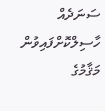ސަނަދެއް ހާސިލްކޮށްފައިވުން
މަޤާމުގެ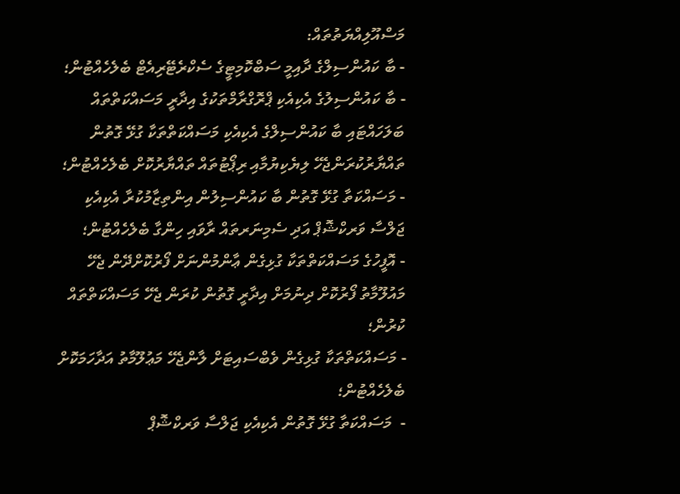މަސްއޫލިއްޔަތުތައް:
- ބާ ކައުންސިލްގެ ދާއިމީ ސަބްކޮމިޓީގެ ސެކްރެޓޭރިއެޓް ބެލެހެއްޓުން؛
- ބާ ކައުންސިލުގެ އެކިއެކި ޕްރޮގްރާމްތަކުގެ އިދާރީ މަސައްކަތްތައް ބަލަހައްޓައި ބާ ކައުންސިލްގެ އެކިއެކި މަސައްކަތްތަކާ ގުޅޭ ގޮތުން ތައްޔާރުކުރަންޖެހޭ ލިޔެކިޔުމާއި ރިޕޯޓުތައް ތައްޔާރުކޮށް ބެލެހެއްޓުން؛
- މަސައްކަތާ ގުޅޭ ގޮތުން ބާ ކައުންސިލުން އިންތިޒާމުކުރާ އެކިއެކި ޖަލްސާ ވަރކްޝޮޕް އަދި ސެމިނަރތައް ރާވައި ހިންގާ ބެލެހެއްޓުން؛
- އޮފީހުގެ މަސައްކަތްތަކާ ގުޅިގެން ޢާންމުންނަށް ފޯރުކޮށްދޭން ޖެހޭ މައުލޫމާތު ފޯރުކޮށް ދިނުމަށް އިދާރީ ގޮތުން ކުރަން ޖެހޭ މަސައްކަތްތައް ކުރުން؛
- މަސައްކަތްތަކާ ގުޅިގެން ވެބްސައިޓަށް ލާންޖެހޭ މަޢުލޫމާތު އަދާހަމަކޮށް ބެލެހެއްޓުން؛
-  މަސައްކަތާ ގުޅޭ ގޮތުން އެކިއެކި ޖަލްސާ ވަރކްޝޮޕް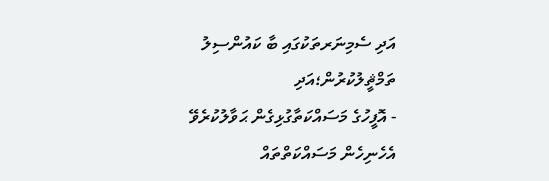އަދި ސެމިނަރތަކުގައި ބާ ކައުންސިލު ތަމްޘީލުކުރުން؛އަދި
- އޮފީހުގެ މަސައްކަތާގުޅިގެން ޙަވާލުކުރެވޭ އެހެނިހެން މަސައްކަތްތައް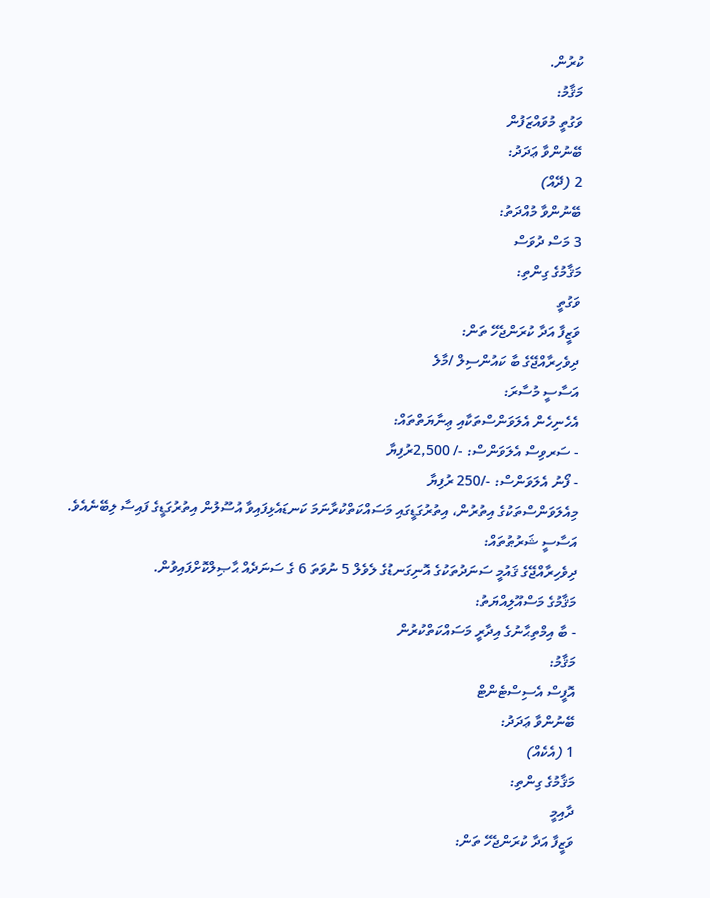ކުރުން.
މަޤާމު:
ވަގުތީ މުވައްޒަފުން
ބޭނުންވާ ޢަދަދު:
2 (ދޭއް)
ބޭނުންވާ މުއްދަތު:
3 މަސް ދުވަސް
މަޤާމުގެ ގިންތި:
ވަގުތީ
ވަޒީފާ އަދާ ކުރަންޖެހޭ ތަން:
ދިވެހިރާއްޖޭގެ ބާ ކައުންސިލް /މާލެ
އަސާސީ މުސާރަ:
އެހެނިހެން އެލަވަންސްތަކާއި ޢިނާޔަތްތައް:
- ސަރވިސް އެލަވަންސް: -/ 2,500ރުފިޔާ
- ފޯނު އެލަވަންސް: -/250 ރުފިޔާ
މިއެލަވަންސްތަކުގެ އިތުރުން، އިތުރުގަޑީގައި މަސައްކަތްކުރާނަމަ ކަނޑައެޅިފައިވާ އުސޫލުން އިތުރުގަޑީގެ ފައިސާ ލިބޭނެއެވެ.
އަސާސީ ޝަރުޠުތައް:
ދިވެހިރާއްޖޭގެ ޤައުމީ ސަނަދުތަކުގެ އޮނިގަނޑުގެ ލެވެލް 5 ނުވަތަ 6 ގެ ސަނަދެއް ޙާޞިލްކޮށްފައިވުން.
މަޤާމުގެ މަސްއޫލިއްޔަތު:
- ބާ އިމްތިޙާނުގެ އިދާރީ މަސައްކަތްކުރުން
މަޤާމު:
އޮފީސް އެސިސްޓެންޓް
ބޭނުންވާ ޢަދަދު:
1 (އެކެއް)
މަޤާމުގެ ގިންތި:
ދާއިމީ
ވަޒީފާ އަދާ ކުރަންޖެހޭ ތަން: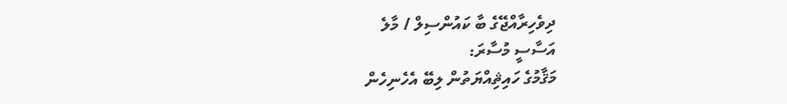ދިވެހިރާއްޖޭގެ ބާ ކައުންސިލް / މާލެ
އަސާސީ މުސާރަ:
މަޤާމުގެ ހައިޘިއްޔަތުން ލިބޭ އެހެނިހެން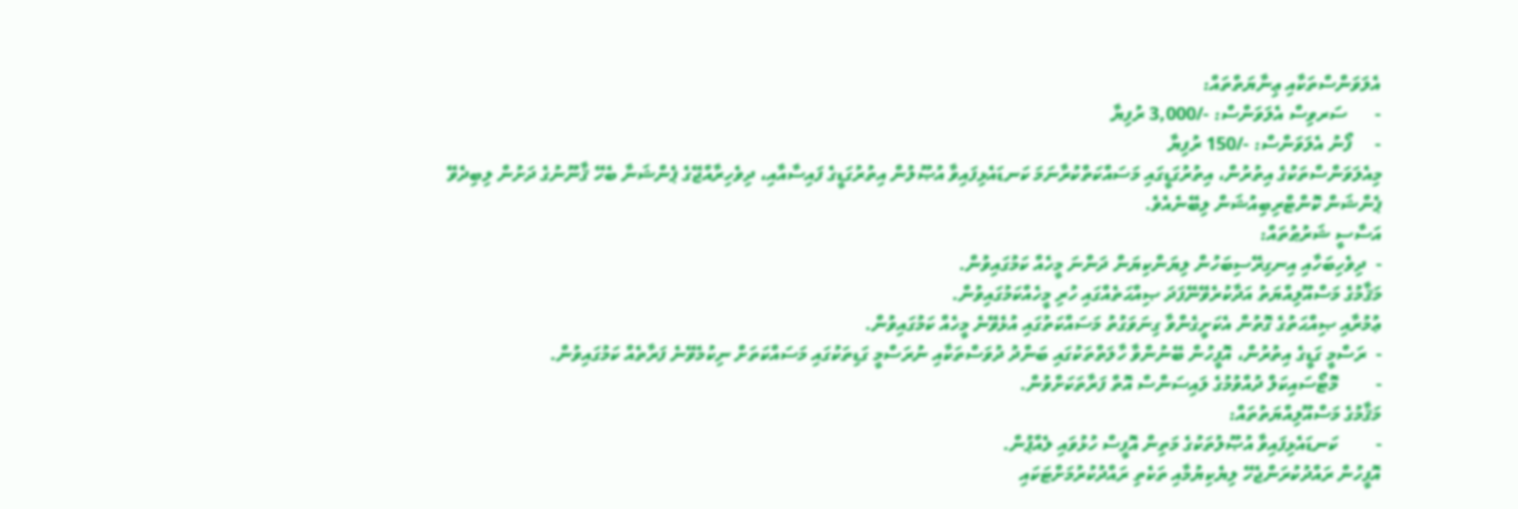އެލަވަންސްތަކާއި ޢިނާޔަތްތައް:
-      ސަރވިސް އެލަވަންސް: -/3,000 ރުފިޔާ
-     ފޯނު އެލަވަންސް: -/150 ރުފިޔާ
މިއެލަވަންސްތަކުގެ އިތުރުން، އިތުރުގަޑީގައި މަސައްކަތްކުރާނަމަ ކަނޑައެޅިފައިވާ އުޞޫލުން އިތުރުގަޑީގެ ފައިސާއާއި، ދިވެހިރާއްޖޭގެ ޕެންޝަނާ ބެހޭ ޤާނޫނުގެ ދަށުން ލިބިދެވޭ ޕެންޝަން ކޮންޓްރިބިއުޝަން ލިބޭނެއެވެ.
އަސާސީ ޝަރުޠުތައް:
-  ދިވެހިބަހާއި އިނގިރޭސިބަހުން ލިޔަންކިޔަން ދަންނަ މީހެއް ކަމުގައިވުން.
މަޤާމުގެ މަސްއޫލިއްޔަތު އަދާކުރެވޭނޭފަދަ ޞިއްޙަތެއްގައި ހުރި މީހެއްކަމުގައިވުން.
ޢުމުރާއި ޞިއްޙަތުގެ ގޮތުން އެކަށީގެންވާ ގިނަވަގުތު މަސައްކަތުގައި އުޅެވޭނެ މީހެއް ކަމުގައިވުން.
-  ރަސްމީ ގަޑީގެ އިތުރުން، އޮފީހުން ބޭނުންވާ ހާލަތްތަކުގައި ބަންދު ދުވަސްތަކާއި ނުރަސްމީ ގަޑިތަކުގައި މަސައްކަތަށް ނިކުމެވޭނެ ފަރާތެއް ކަމުގައިވުން.
-        މޮޓޯސައިކަލް ދުއްވުމުގެ ލައިސަންސް އޮތް ފަރާތަކަށްވުން.
މަޤާމުގެ މަސްއޫލިއްޔަތުތައް:
-        ކަނޑައެޅިފައިވާ އުޞޫލުތަކުގެ މަތިން އޮފީސް ހުޅުވައި ލެއްޕުން.
އޮފީހުން ރައްދުކުރަންޖެހޭ ލިޔެކިޔުމާއި ތަކެތި ރައްދުކުރުމަށްޓަކައި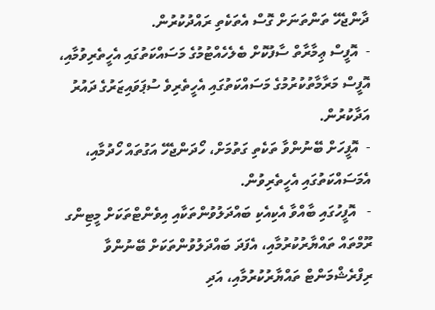ދާންޖެހޭ ތަންތަނަށް ގޮސް އެތަކެތި ރައްދުކުރުން.
-  އޮފީސް ޢިމާރާތް ސާފުކޮށް ބެލެހެއްޓުމުގެ މަސައްކަތުގައި އެހީތެރިވުމާއި، އޮފީސް މަރާމާތުކުރުމުގެ މަސައްކަތުގައި އެހީތެރިވެ ސުޕަވައިޒަރުގެ ދައުރު އަދާކުރުން.
-  އޮފީހަށް ބޭނުންވާ ތަކެތި ގަތުމަށް، ހޯދަންޖެހޭ އަގުތައް ހޯދުމާއި، އެމަސައްކަތުގައި އެހީތެރިވުން.
-   އޮފީހުގައި ބާއްވާ އެކިއެކި ބައްދަލުވުންތަކާއި އިވެންޓްތަކަށް މީޓިންގ ރޫމްތައް ތައްޔާރުކުރުމާއި، އެފަދަ ބައްދަލުވުންތަކަށް ބޭނުންވާ ރިފްރެޝްމަންޓް ތައްޔާރުކުރުމާއި، އަދި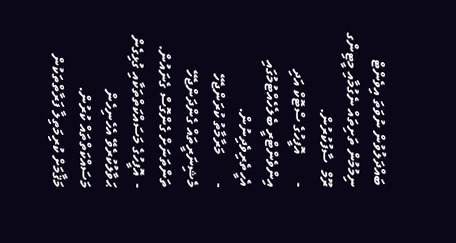ބައްދަލުވުން ނުވަތަ އިވެންޓް ނިމުމުން ތަށިތައް ނެގުމާއި މީޓިންގ ރޫމް  ސާފުކުރުން.
-        އޮފީހުގެ ސްޓޮކް އަދި އިންވެންޓްރީ ބެލެހެއްޓުމުގައި އެހީތެރިވެދިނުން.
-        މަރާމާތު ކުރަންޖެހޭ މެޝިނަރީތައް ގެންދަންޖެހޭ ތަންތަނަށް ގެންގޮސް ގެނައުން.
-  އޮފީހުގެ މަސައްކަތްތަކާއި ގުޅިގެން ޙަވާލުކުރެވޭ އެހެނިހެން މަސައްކަތްތައް ކުރުން.
މަޤާމަށް ކުރިމަތިލާ ފަރާތްތަކުން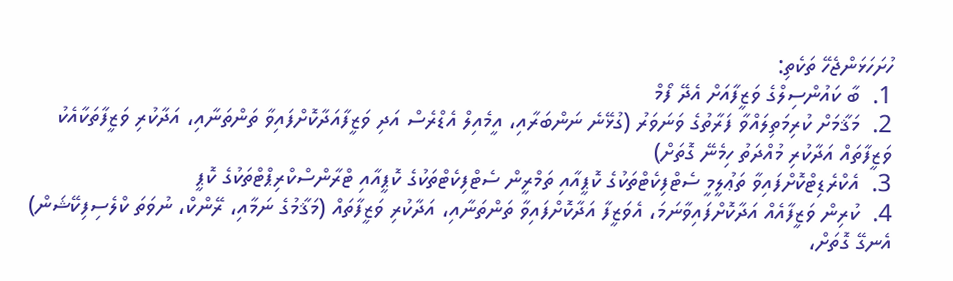ހުށަހަޅަންޖެހޭ ތަކެތި:
1.  ބާ ކައުންސިލްގެ ވަޒީފާއަށް އެދޭ ފޯމް
2.  މަޤާމަށް ކުރިމަތިލައްވާ ފަރާތުގެ ވަނަވަރު (ގުޅޭނެ ނަންބަރާއި، އީމެއިލް އެޑްރެސް އަދި ވަޒީފާއަދާކޮށްފައިވާ ތަންތަނާއި، އަދާކުރި ވަޒީފާތަކާއެކު ވަޒީފާތައް އަދާކުރި މުއްދަތު ހިމެނޭ ގޮތަށް)
3.  އެކްރެޑިޓްކޮށްފައިވާ ތަޢުލީމީ ސެޓްފިކެޓްތަކުގެ ކޮޕީއާއި ތަމްރީން ސެޓްފިކެޓްތަކުގެ ކޮޕީއާއި ޓްރާންސްކްރިޕްޓްތަކުގެ ކޮޕީ
4.  ކުރިން ވަޒީފާއެއް އަދާކޮށްފައިވާނަމަ، އެވަޒީފާ އަދާކޮށްފައިވާ ތަންތަނާއި، އަދާކުރި ވަޒީފާތައް (މަޤާމުގެ ނަމާއި، ރޭންކް، ނުވަތަ ކްލެސިފިކޭޝަން) އެނގޭ ގޮތަށް،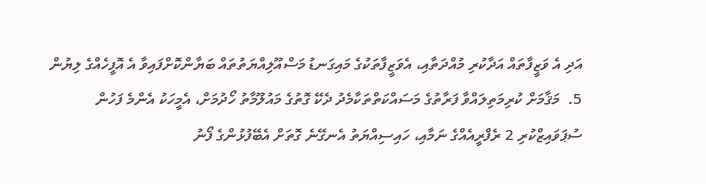އަދި އެ ވަޒީފާތައް އަދާކުރި މުއްދަތާއި، އެވަޒީފާތަކުގެ މައިގަނޑު މަސްއޫލިއްޔަތުތައް ބަޔާންކޮށްފައިވާ އެ އޮފީހެއްގެ ލިޔުން
5.  މަޤާމަށް ކުރިމަތިލައްވާ ފަރާތުގެ މަސައްކަތްތަކާމެދު ދެކޭ ގޮތުގެ މައުލޫމާތު ހޯދުމަށް، އެމީހަކު އެންމެ ފަހުން ސުޕަވައިޒްކުރި 2 ރެފްރީއެއްގެ ނަމާއި، ހައިސިއްޔަތު އެނގޭނެ ގޮތަށް އެބޭފުޅުންގެ ފޯނު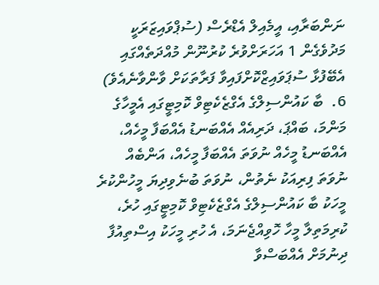ނަންބަރާއި، އީމެއިލް އެޑްރެސް (ސުޕްވައިޒަރަކީ މަދުވެގެން 1 އަހަރަށްވުރެ ކުރުނޫން މުއްދަތެއްގައި އެބޭފުޅާ ސުޕަވައިޒްކޮށްފައިވާ ފަރާތަކަށް ވާންވާނެއެވެ)
6.  ބާ ކައުންސިލްގެ އެގްޒެކެޓިވް ކޮމިޓީގައި އެމީހާގެ މަންމަ، ބައްޕަ، ދަރިއެއް އެއްބަނޑު އެއްބަފާ މީހެއް، އެއްބަނޑު މީހެއް ނުވަތަ އެއްބަފާ މީހެއް، އަންބެއް ނުވަތަ ފިރިއަކު ނެތުން، ނުވަތަ ބުނެވިދިޔަ މީހުންކުރެ މީހަކު ބާ ކައުންސިލްގެ އެގްޒެކެޓިވް ކޮމިޓީގައި ހުރެ، ކުރިމަތިލާ މީހާ ހޮވިއްޖެނަމަ، އެ ހުރި މީހަކު އިސްތިއުފާ ދިނުމަށް އެއްބަސްވާ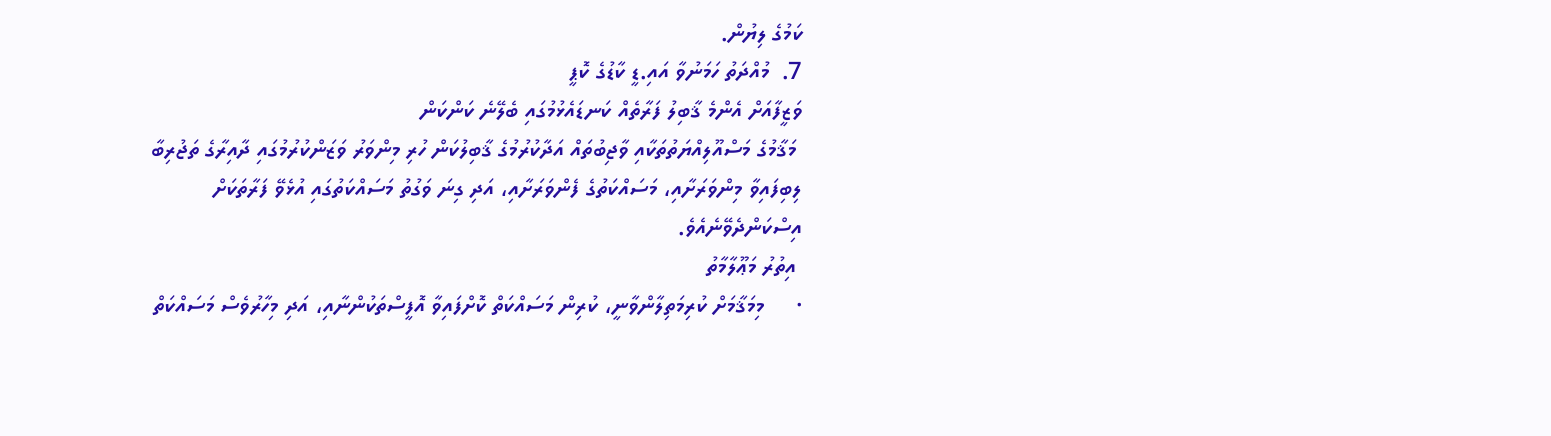ކަމުގެ ލިޔުން.
7.  މުއްދަތު ހަމަނުވާ އައި.ޑީ ކާޑުގެ ކޮޕީ
ވަޒީފާއަށް އެންމެ ޤާބިލު ފަރާތެއް ކަނޑައެޅުމުގައި ބެލޭނެ ކަންކަން
 މަޤާމުގެ މަސްއޫލިއްޔަތުތަކާއި ވާޖިބުތައް އަދާކުރުމުގެ ޤާބިލުކަން ހުރި މިންވަރު ވަޒަންކުރުމުގައި ދާއިރާގެ ތަޖުރިބާ ލިބިފައިވާ މިންވަރަށާއި، މަސައްކަތުގެ ފެންވަރަށާއި، އަދި ގިނަ ވަގުތު މަސައްކަތުގައި އުޅެވޭ ފަރާތަކަށް އިސްކަންދެވޭނެއެވެ.
 އިތުރު މަޢޫލާމާތު
·     މިމަޤާމަށް ކުރިމަތިލާންވާނީ، ކުރިން މަސައްކަތް ކޮށްފައިވާ އޮފީސްތަކުންނާއި، އަދި މިހާރުވެސް މަސައްކަތް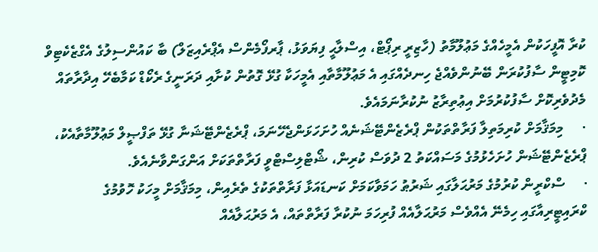ކުރާ އޮފީހަކުން އެމީހެއްގެ މަޢުލޫމާތު (ހާޒިރީ ރިޕޯޓް، އިސްލާޙީ ފިޔަވަޅު، ޕާރފޯމެންސް އެޕްރެއިޒަލް) ބާ ކައުންސިލުގެ އެގްޒެކެޓިވް ކޮމިޓީން ސާފުކުރަން ބޭނުންވެއްޖެ ހިނދެއްގައި އެ މަޢުލޫމާތާއި އެމީހަކާ ގުޅޭ ގޮތުން ކުށާއި ދަރަނީގެ ރެކޯޑް ކަމާބެހޭ އިދާރާތައް މެދުވެރިކޮށް ސާފުކުރުމަށް އިޢުތިރާޒު ނުކުރާނަމައެވެ.
·     މިމަޤާމަށް ކުރިމަތިލާ ފަރާތްތަކުން ޕްރެޒެންޓޭޝަނެއް ހުށަހަޅަންޖެހޭނަމަ، ޕްރެޒެންޓޭޝަނާ ގުޅޭ ތަފްޞީލް މަޢުލޫމާތާއެކު، ޕްރެޒެންޓޭޝަން ހުށަހެޅުމުގެ މަސައްކަތު 2 ދުވަސް ކުރިން، ޝޯޓްލިސްޓްވީ ފަރާތްތަކަށް އަންގަންވާނެއެވެ.
·     ސްކްރީން ކުރުމުގެ މަރުޙަލާގައި ޝަރުޠު ހަމަވާކަމަށް ކަނޑައަޅާ ފަރާތްތަކުގެ ތެރެއިން، މިމަޤާމަށް މީހަކު ހޮވުމުގެ ކްރައިޓީރިއާގައި ހިމެނޭ އެއްވެސް މަރުޙަލާއެއް ފުރިހަމަ ނުކުރާ ފަރާތްތައް، އެ މަރުޙަލާއެއް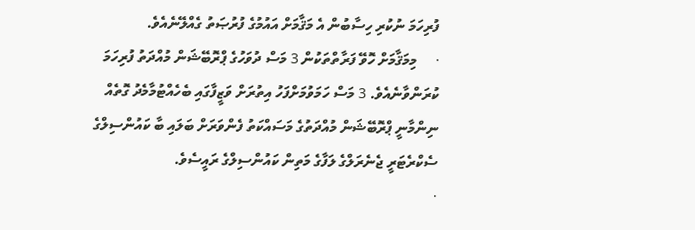ފުރިހަމަ ނުކުރި ހިސާބުން އެ މަޤާމަށް އައުމުގެ ފުރުޞަތު ގެއްލޭނެއެވެ.
·     މިމަޤާމަށް ހޮވޭ ފަރާތްތަކުން 3 މަސް ދުވަހުގެ ޕްރޮބޭޝަން މުއްދަތު ފުރިހަމަ ކުރަންވާނެއެވެ. 3 މަސް ހަމަވުމަށްފަހު އިތުރަށް ވަޒީފާގައި ބެހެއްޓުމާމެދު ގޮތެއް ނިންމާނީ ޕްރޮބޭޝަން މުއްދަތުގެ މަސައްކަތު ފެންވަރަށް ބަލައި ބާ ކައުންސިލްގެ ސެކްރެޓަރީ ޖެނެރަލްގެ ލަފާގެ މަތިން ކައުންސިލްގެ ރައީސެވެ.
·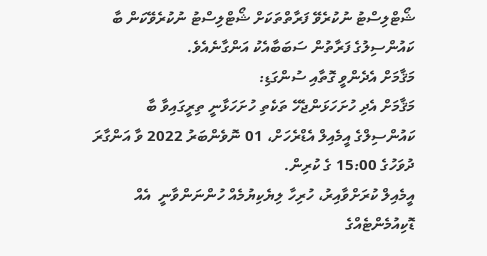ޝޯޓްލިސްޓު ނުކުރެވޭ ފަރާތްތަކަށް ޝޯޓްލިސްޓު ނުކުރެވޭކަން ބާ ކައުންސިލުގެ ފަރާތުން ސަބަބާއެކު އަންގާނެއެވެ.
މަޤާމަށް އެދެންވީ ގޮތާއި ސުންގަޑި:
މަޤާމަށް އެދި ހުށަހަޅަންޖެހޭ ތަކެތި ހުށަހަޅާނީ ތިރީގައިވާ ބާ ކައުންސިލްގެ އީމެއިލް އެޑްރެހަށް، 01 ނޮވެންބަރު 2022 ވާ އަންގާރަ ދުވަހުގެ 15:00 ގެ ކުރިން.
އީމެއިލް ކުރަށްވާއިރު، ހުރިހާ ލިޔެކިޔުމެއް ހުންނަންވާނީ  އެއް ޑޮކިއުމެންޓެއްގެ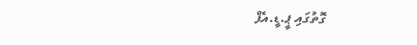ގޮތުގައި ޕީ.ޑީ.އެފް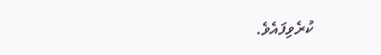ކުރެވިފައެވެ.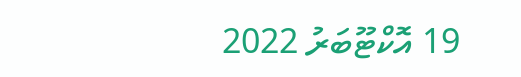19 އޮކްޓޫބަރު 2022